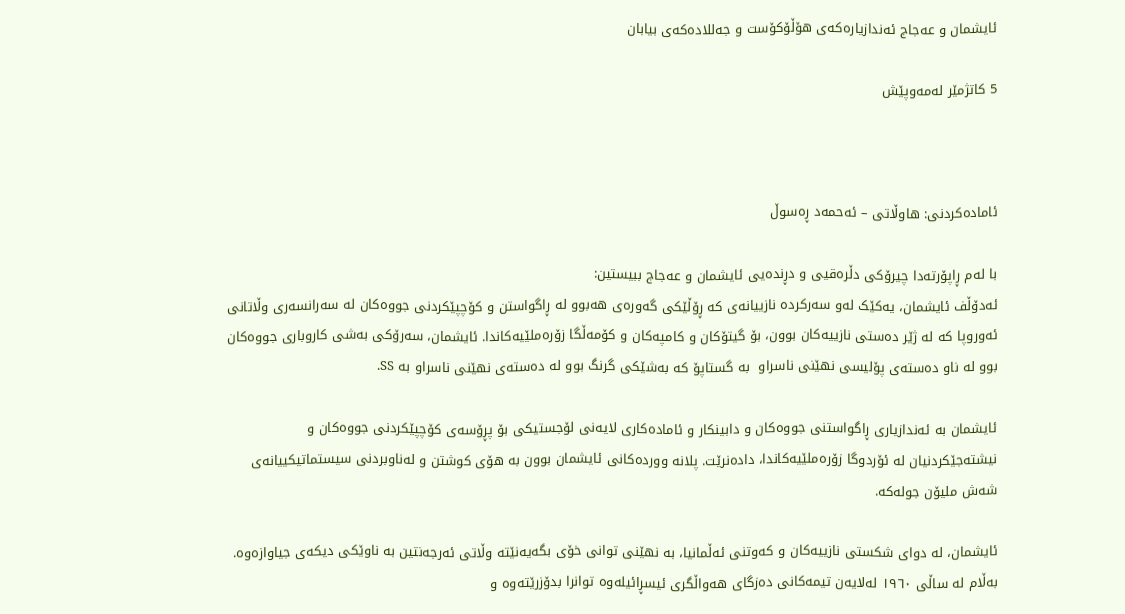ئایشمان و عەجاج ئەندازیارەکەی هۆڵۆکۆست و جەللادەکەی بیابان

5 كاتژمێر لەمەوپێش



ئامادەکردنی: هاوڵاتی – ئەحمەد ڕەسوڵ

با لەم ڕاپۆرتەدا چیرۆکی دڵرەقیی و دڕندەیی ئایشمان و عەجاج ببیستین:
ئەدۆڵف ئایشمان، یەکێک لەو سەرکردە نازییانەی کە ڕۆڵێکی گەورەی هەبوو لە ڕاگواستن و کۆچپێکردنی جووەکان لە سەرانسەری وڵاتانی ئەوروپا کە لە ژێر دەستی نازییەکان بوون، بۆ گیتۆکان و کامپەکان و کۆمەڵگا زۆرەملێیەکاندا. ئایشمان، سەرۆکی بەشی کاروباری جووەکان بوو لە ناو دەستەی پۆلیسی نهێنی ناسراو  بە گستاپۆ کە بەشێکی گرنگ بوو لە دەستەی نهێنی ناسراو بە SS.

ئایشمان بە ئەندازیاری ڕاگواستنی جووەکان و دابینکار و ئامادەکاری لایەنی لۆجستیکی بۆ پڕۆسەی کۆچپێکردنی جووەکان و نیشتەجێکردنیان لە ئۆردوگا زۆرەملێیەکاندا، دادەنرێت. پلانە ووردەکانی ئایشمان بوون بە هۆی کوشتن و لەناوبردنی سیستماتیکییانەی شەش ملیۆن جولەکە.

ئایشمان، لە دوای شکستی نازییەکان و کەوتنی ئەڵمانیا، بە نهێنی توانی خۆی بگەیەنێتە وڵاتی ئەرجەنتین بە ناوێکی دیکەی جیاوازەوە. بەڵام لە ساڵی ١٩٦٠ لەلایەن تیمەکانی دەزگای هەواڵگری ئیسڕائیلەوە توانرا بدۆزرێتەوە و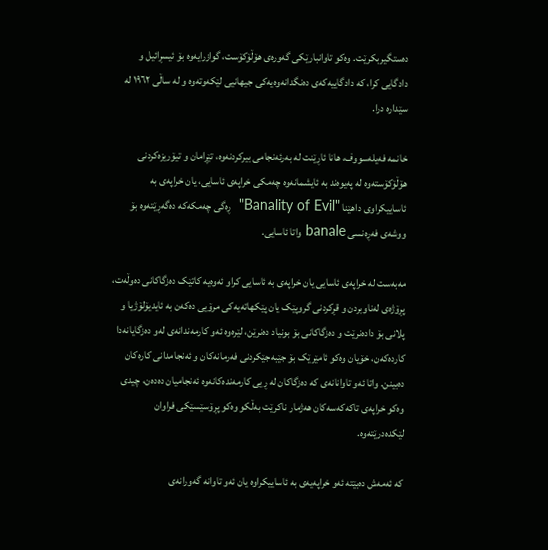دەستگیربکرێت. وەکو تاوانبارێکی گەورەی هۆڵۆکۆست، گوازرایەوە بۆ ئیسڕائیل و دادگایی کرا، کە دادگاییەکەی دەنگدانەوەیەکی جیهانیی لێکەوتەوە و لە ساڵی ١٩٦٢ لە سێدارە درا.

خانمە فەیلەسووف، هانا ئاڕێنت لە بەرئەنجامی بیرکردنەوە، تێڕامان و تیۆریزەکردنی هۆڵۆکۆستەوە لە پەیوەند بە ئایشمانەوە چەمکی خراپەی ئاسایی، یان خراپەی بە ئاساییکراوی داهێنا "Banality of Evil"  ڕەگی چەمکەکە دەگەڕێتەوە بۆ ووشەی فەڕەنسی banale واتا ئاسایی.

مەبەست لە خراپەی ئاسایی یان خراپەی بە ئاسایی کراو ئەوەیە کاتێک دەزگاکانی دەوڵەت، پڕۆژەی لەناوبردن و قڕکردنی گروپێک یان پێکهاتەیەکی مرۆیی دەکەن بە ئایدیۆلۆژیا و پلانی بۆ دادەنرێت و دەزگاکانی بۆ بونیاد دەنرێن، لێرەوە ئەو کارمەندانەی لەو دەزگایانەدا کاردەکەن، خۆیان وەکو ئامێرێک بۆ جێبەجێکردنی فەرمانەکان و ئەنجامدانی کارەکان دەبینن. واتا ئەو تاوانانەی کە دەزگاکان لە ڕیی کارمەندەکانەوە ئەنجامیان دەدەن، چیدی وەکو خراپەی تاکەکەسەکان هەژمار ناکرێت بەڵکو وەکو پڕۆسێسێکی فراوان لێکدەدرێتەوە.

کە ئەمەش دەبێتە ئەو خراپەیەی بە ئاساییکراوە یان ئەو تاوانە گەورانەی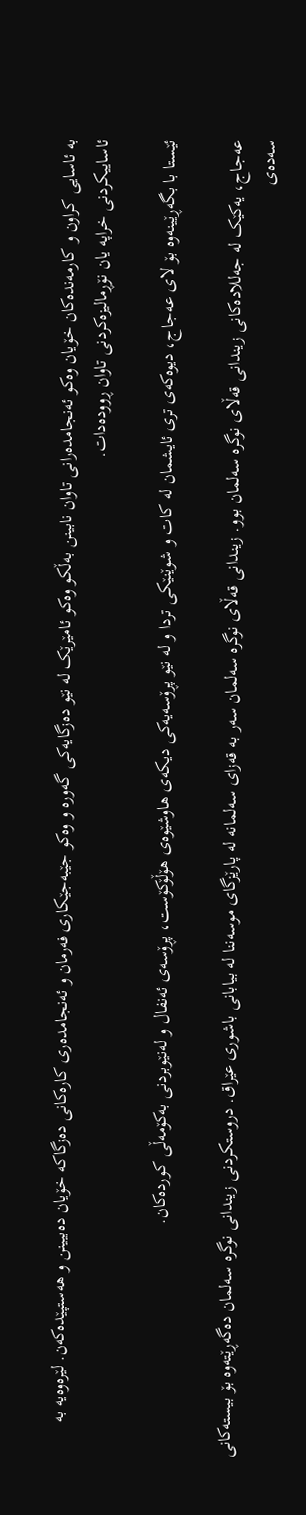بە ئاسایی کراون و کارمەندەکان خۆیان وەکو ئەنجامدەرانی تاوان نابینن بەڵکو وەکو ئامێرێک لە نێو دەزگایەکی گەورە و وەکو جێبەجێکاری فەرمان و ئەنجامدەری کارەکانی دەزگاکە خۆیان دەبیینن و هەستپێدەکەن. لێرەوەیە بە ئاساییکردنی خراپە یان نۆڕمالیزەکردنی تاوان ڕوودەدات.

ئێستا با بگەڕێینەوە بۆ لای عەجاج، دیوەکەی تری ئایشمان لە کات و شوێنێکی تردا و لە نێو پڕۆسەیەکی دیکەی هاوشێوەی هۆڵۆکۆست، پڕۆسەی ئەنفال و لەنێوبردنی بەکۆمەڵی کوردەکان.

عەجاج، یەکێک لە جەللادەکانی زیندانی قەڵای نوگرە سەلمان بوو. زیندانی قەڵای نوگرە سەلمان سەر بە قەزای سەلمانە لە پارێزگای موسەننا لە بیابانی باشوری عێراق. دروستکردنی زیندانی نوگرە سەلمان دەگەڕێتەوە بۆ بیستەکانی سەدەی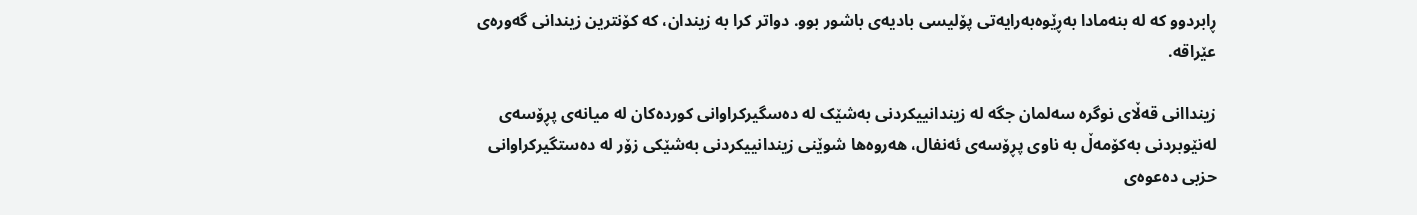ڕابردوو کە لە بنەمادا بەڕێوەبەرایەتی پۆلیسی بادیەی باشور بوو. دواتر کرا بە زیندان، کە کۆنترین زیندانی گەورەی عێراقە.

زینداانی قەڵای نوگرە سەلمان جگە لە زیندانییکردنی بەشێک لە دەسگیرکراوانی کوردەکان لە میانەی پڕۆسەی لەنێوبردنی بەکۆمەڵ بە ناوی پڕۆسەی ئەنفال، هەروەها شوێنی زیندانییکردنی بەشێکی زۆر لە دەستگیرکراوانی حزبی دەعوەی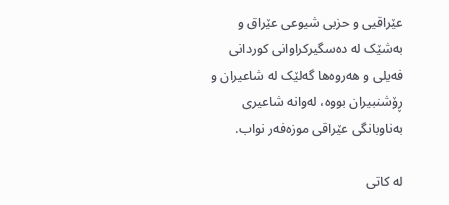عێراقیی و حزبی شیوعی عێراق و بەشێک لە دەسگیرکراوانی کوردانی فەیلی و هەروەها گەلێک لە شاعیران و ڕۆشنبیران بووە، لەوانە شاعیری بەناوبانگی عێراقی موزەفەر نواب.

لە کاتی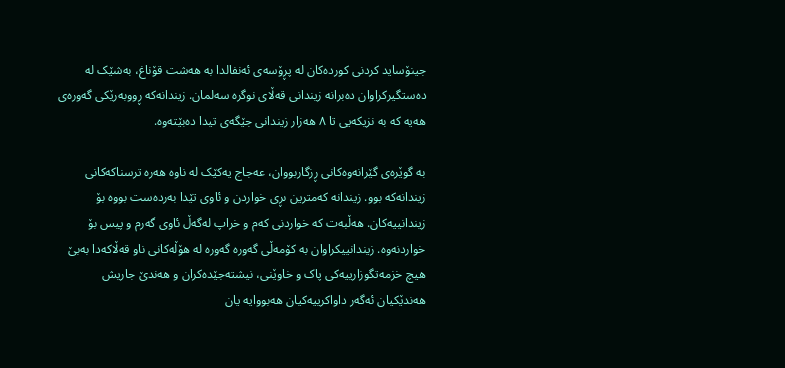جینۆساید کردنی کوردەکان لە پڕۆسەی ئەنفالدا بە هەشت قۆناغ، بەشێک لە دەستگیرکراوان دەبرانە زیندانی قەڵای نوگرە سەلمان. زیندانەکە ڕووبەرێکی گەورەی هەیە کە بە نزیکەیی تا ٨ هەزار زیندانی جێگەی تیدا دەبێتەوە.

بە گوێرەی گێرانەوەکانی ڕزگاربووان، عەجاج یەکێک لە ناوە هەرە ترسناکەکانی زیندانەکە بوو. زیندانە کەمترین ىڕی خواردن و ئاوی تێدا بەردەست بووە بۆ زیندانییەکان. هەڵبەت کە خواردنی کەم و خراپ لەگەڵ ئاوی گەرم و پیس بۆ خواردنەوە. زیندانییکراوان بە کۆمەڵی گەورە گەورە لە هۆڵەکانی ناو قەڵاکەدا بەبێ هیچ خزمەتگوزارییەکی پاک و خاوێنی، نیشتەجێدەکران و هەندێ جاریش هەندێکیان ئەگەر داواکرییەکیان هەبووایە یان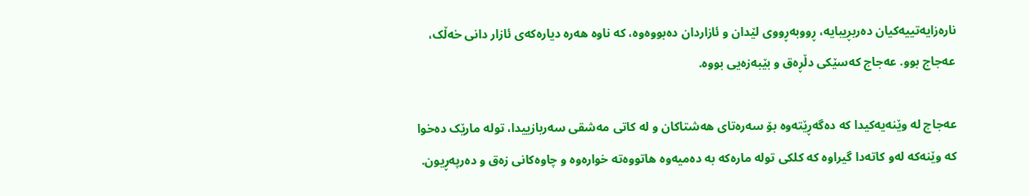نارەزایەتییەکیان دەربڕیبایە، ڕووبەڕووی لێدان و ئازاردان دەبووەوە، کە ناوە هەرە دیارەکەی ئازار دانی خەڵک، عەجاج بوو. عەجاج کەسێکی دڵڕەق و بێبەزەیی بووە.

عەجاج لە وێنەیەکیدا کە دەگەڕێتەوە بۆ سەرەتای هەشتاکان و لە کاتی مەشقی سەربازییدا، تولە مارێک دەخوا کە وێنەکە لەو کاتەدا گیراوە کە کلکی تولە مارەکە بە دەمیەوە هاتووەتە خوارەوە و چاوەکانی زەق و دەرپەڕیون.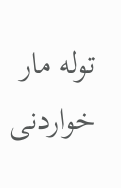تولە مار خواردنی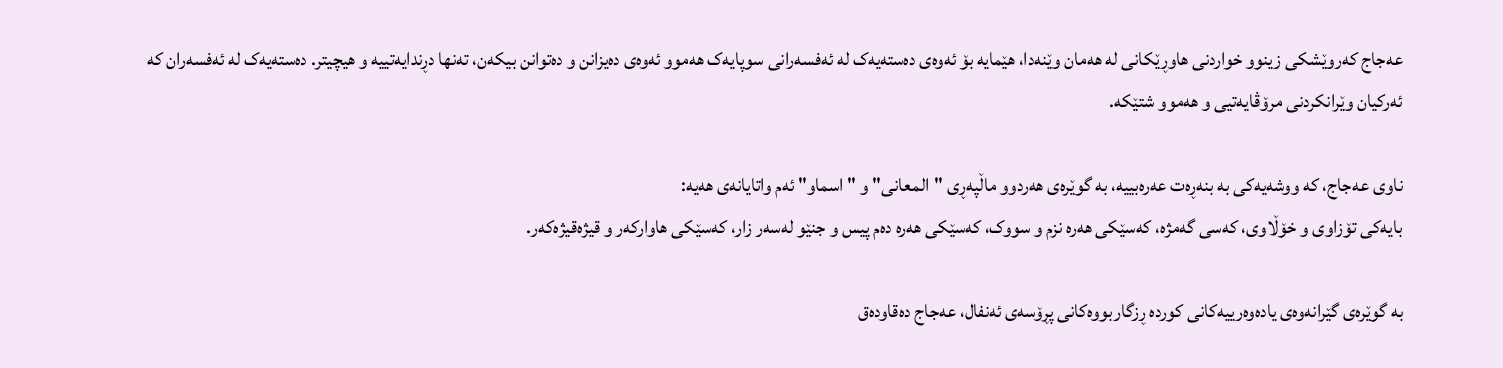عەجاج کەروێشکی زینوو خواردنی هاوڕێکانی لە هەمان وێنەدا، هێمایە بۆ ئەوەی دەستەیەک لە ئەفسەرانی سوپایەک هەموو ئەوەی دەیزانن و دەتوانن بیکەن، تەنها دڕندایەتییە و هیچیتر. دەستەیەک لە ئەفسەران کە ئەرکیان وێرانکردنی مرۆڤایەتیی و هەموو شتێکە.

ناوی عەجاج، کە ووشەیەکی بە بنەڕەت عەرەبییە، بە گوێرەی هەردوو ماڵپەڕی "المعانی" و "اسما‌و" ئەم واتایانەی هەیە:
بایەکی تۆزاوی و خۆڵاوی، کەسی گەمژە، کەسێکی هەرە نزم و سووک، کەسێکی هەرە دەم پیس و جنێو لەسەر زار، کەسێکی هاوارکەر و قیژەقیژەکەر.

بە گوێرەی گێرانەوەی یادەوەرییەکانی کوردە ڕزگاربووەکانی پڕۆسەی ئەنفال، عەجاج دەقاودەق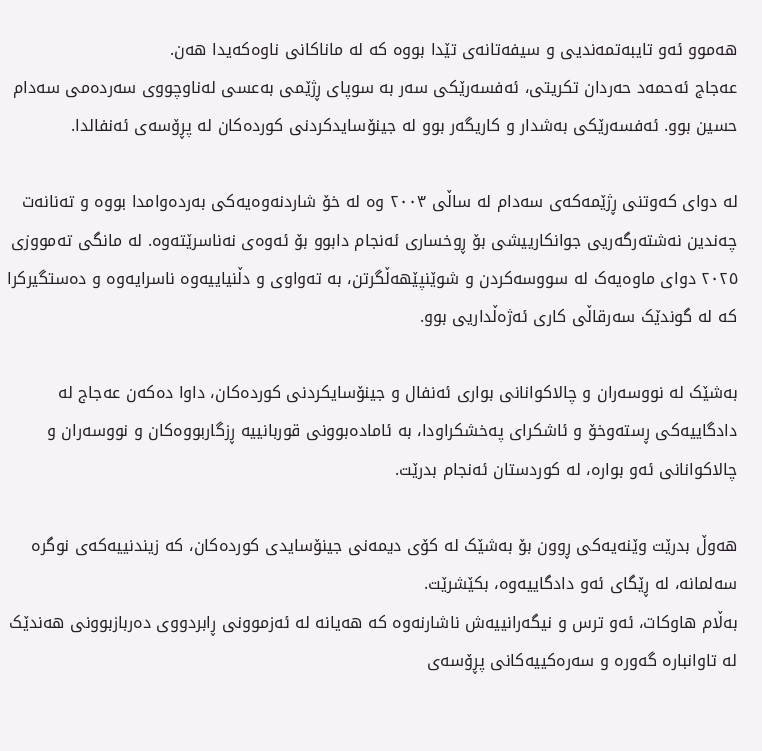هەموو ئەو تایبەتمەندیی و سیفەتانەی تێدا بووە کە لە ماناکانی ناوەکەیدا هەن.
عەجاج ئەحمەد حەردان تکریتی، ئەفسەرێکی سەر بە سوپای ڕژێمی بەعسی لەناوچووی سەردەمی سەدام حسین بوو. ئەفسەرێکی بەشدار و کاریگەر بوو لە جینۆسایدکردنی کوردەکان لە پڕۆسەی ئەنفالدا.

لە دوای کەوتنی ڕژێمەکەی سەدام لە ساڵی ٢٠٠٣ وە لە خۆ شاردنەوەیەکی بەردەوامدا بووە و تەنانەت چەندین نەشتەرگەریی جوانکارییشی بۆ ڕوخساری ئەنجام دابوو بۆ ئەوەی نەناسرێتەوە. لە مانگی تەمووزی ٢٠٢٥ دوای ماوەیەک لە سووسەکردن و شوێنپێهەڵگرتن، بە تەواوی و دڵنیاییەوە ناسرایەوە و دەستگیرکرا کە لە گوندێک سەرقاڵی کاری ئەژەڵداریی بوو.

بەشێک لە نووسەران و چالاکوانانی بواری ئەنفال و جینۆسایکردنی کوردەکان، داوا دەکەن عەجاج لە دادگاییەکی ڕستەوخۆ و ئاشکرای پەخشکراودا، بە ئامادەبوونی قوربانییە ڕزگاربووەکان و نووسەران و چالاکوانانی ئەو بوارە، لە کوردستان ئەنجام بدرێت.

هەوڵ بدرێت وێنەیەکی ڕوون بۆ بەشێک لە کۆی دیمەنی جینۆسایدی کوردەکان، کە زیندنییەکەی نوگرە سەلمانە، لە ڕێگای ئەو دادگاییەوە، بکێشرێت.
بەڵام هاوکات، ئەو ترس و نیگەرانییەش ناشارنەوە کە هەیانە لە ئەزموونی ڕابردووی دەربازبوونی هەندێک لە تاوانبارە گەورە و سەرەکییەکانی پڕۆسەی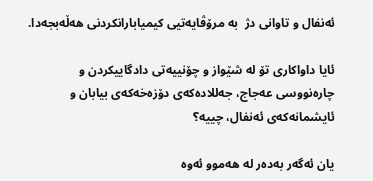ئەنفال و تاوانی دژ  بە مرۆڤایەتیی کیمیابارانکردنی هەڵەبجەدا.

ئایا داواکاری تۆ لە شێواز و چۆنییەتی دادگاییکردن و چارەنووسی عەجاج، جەللادەکەی دۆزەخەکەی بیابان و ئایشمانەکەی ئەنفال، چییە؟

یان ئەگەر بەدەر لە هەموو ئەوە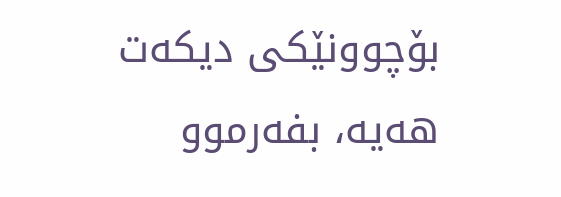بۆچوونێکی دیکەت هەیە، بفەرموو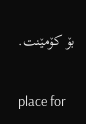بۆ کۆمێنت.

place for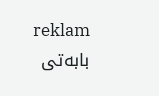reklam
بابه‌تی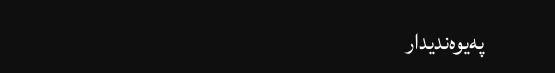په‌یوه‌ندیدار